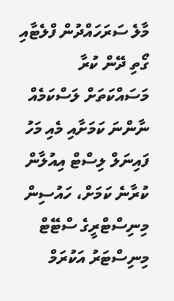މާލެ ސަރަހައްދުން ފްލެޓާއި ގޯތި ދޭން ކުރާ މަސައްކަތަށް ލަސްކަމެއް ނާންނަ ކަމަށާއި މެއި މަހު ފައިނަލް ލިސްޓް އިއުލާން ކުރާނެ ކަމަށް، ހައުސިން މިނިސްޓްރީގެ ސްޓޭޓް މިނިސްޓަރު އަކުރަމް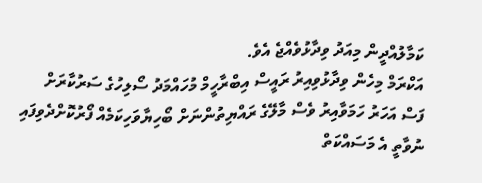ކަމާލުއްދީން މިއަދު ވިދާޅުވެއްޖެ އެވެ.
އަކްރަމް މިހެން ވިދާޅުވިއިރު ރައީސް އިބްރާހީމް މުހައްމަދު ސޯލިހުގެ ސަރުކާރަށް ފަސް އަހަރު ހަމަވާއިރު ވެސް މާލޭގެ ރައްޔިތުންނަށް ބޯހިޔާވަހިކަމެއް ފޯރުކޮށްދެވިފައި ނުވާތީ އެ މަސައްކަތް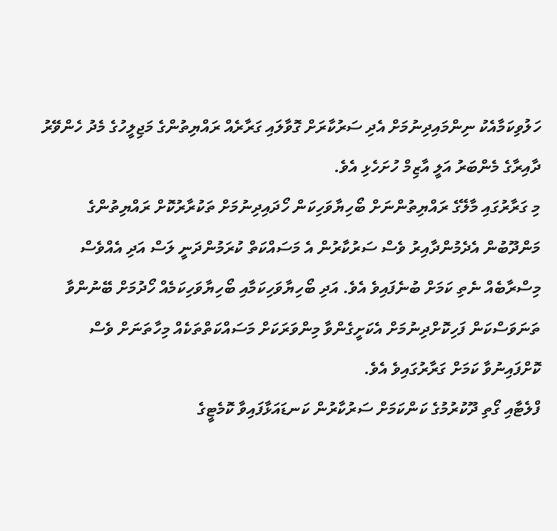ހަލުވިކަމާއެކު ނިންމައިދިނުމަށް އެދި ސަރުކާރަށް ގޮވާލައި ގަރާރެއް ރައްޔިތުންގެ މަޖިލީހުގެ މެދު ހެންވޭރު ދާއިރާގެ މެންބަރު އަލީ އާޒިމް ހުށަހެޅި އެވެ.
މި ގަރާރުގައި މާލޭގެ ރައްޔިތުންނަށް ބޯހިޔާވަހިކަން ހޯދައިދިނުމަށް ތަކުރާރުކޮށް ރައްޔިތުންގެ މަންދޫބުން އެދެމުންދާއިރު ވެސް ސަރުކާރުން އެ މަސައްކަތް ކުރަމުންދަނީ ލަސް އަދި އެއްވެސް މިސްރާބެއް ނެތި ކަމަށް ބުނެފައިވެ އެވެ. އަދި ބޯހިޔާވަހިކަމާއި ބޯހިޔާވަހިކަމެއް ހޯދުމަށް ބޭނުންވާ ތަނަވަސްކަން ފަހިކޮށްދިނުމަށް އެކަށީގެންވާ މިންވަރަކަށް މަސައްކަތްތަކެއް މިހާތަނަށް ވެސް ކޮށްފައިނުވާ ކަމަށް ގަރާރުގައިވެ އެވެ.
ފްލެޓާއި ގޯތި ދޫކުރުމުގެ ކަންކަމަށް ސަރުކާރުން ކަނޑައަޅާފައިވާ ކޮމެޓީގެ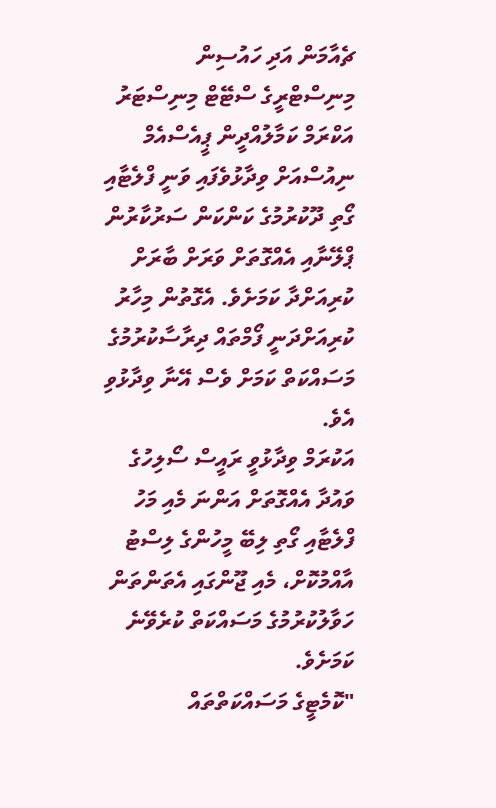ޗެއާމަން އަދި ހައުސިން މިނިސްޓްރީގެ ސްޓޭޓް މިނިސްޓަރު އަކްރަމް ކަމާލުއްދީން ޕީއެސްއެމް ނިއުސްއަށް ވިދާޅުވެފައި ވަނީ ފްލެޓާއި ގޯތި ދޫކުރުމުގެ ކަންކަން ސަރުކާރުން ޕްލޭނާއި އެއްގޮތަށް ވަރަށް ބާރަށް ކުރިއަށްދާ ކަމަށެވެ. އެގޮތުން މިހާރު ކުރިއަށްދަނީ ފޯމްތައް ދިރާސާކުރުމުގެ މަސައްކަތް ކަމަށް ވެސް އޭނާ ވިދާޅުވި އެވެ.
އަކުރަމް ވިދާޅުވީ ރައީސް ސޯލިހުގެ ވައުދާ އެއްގޮތަށް އަންނަ މެއި މަހު ފްލެޓާއި ގޯތި ލިބޭ މީހުންގެ ލިސްޓު އާއްމުކޮށް، މެއި ޖޫންގައި އެތަންތަން ހަވާލުކުރުމުގެ މަސައްކަތް ކުރެވޭނެ ކަމަށެވެ.
"ކޮމެޓީގެ މަސައްކަތްތައް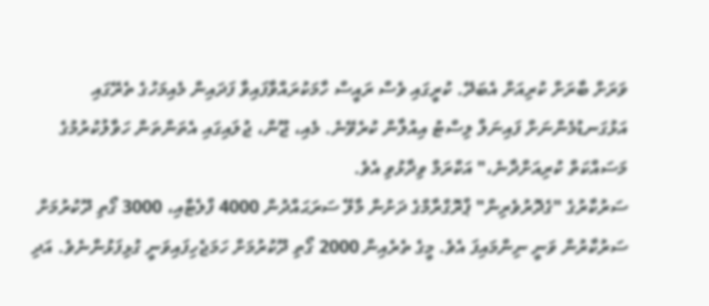ވަރަށް ބާރަށް ކުރިއަށް އެބަދޭ. ކުރީގައި ވެސް ރައީސް ހާމަކުރައްވާފައިވާ ފަދައިން މެއިމަހުގެ ތެރޭގައި އަޅުގަނޑުމެންނަށް ފައިނަލް ލިސްޓު އިއުލާން ކުރެވޭނެ. މެއި، ޖޫން، ޖުލައިގައި އެތަންތަން ހަވާލުކުރުމުގެ މަސައްކަތް ކުރިއަށްދާނެ،" އަކްރަމް ވިދާޅުވި އެވެ.
ސަރުކާރުގެ "ގެދޮރުވެރިން" ޕްރޮގްރާމްގެ ދަށުން މާލޭ ސަރަޙައްދުން 4000 ފްލެޓާއި، 3000 ގޯތި ދޫކުރުމަށް ސަރުކާރުން ވަނީ ނިންމައިފަ އެވެ. މީގެ ތެރެއިން 2000 ގޯތި ދޫކުރުމަށް ހަމަޖެހިފައިވަނީ ގުޅިފަޅުންނެވެ. އަދި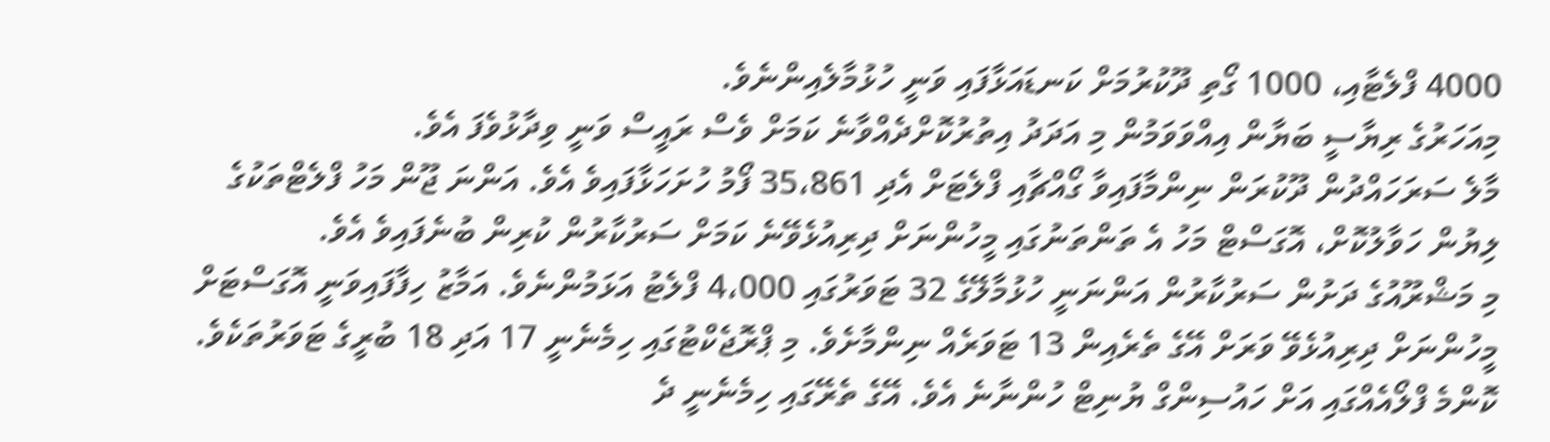4000 ފްލެޓާއި، 1000 ގޯތި ދޫކުރުމަށް ކަނޑައަޅާފައި ވަނީ ހުޅުމާލެއިންނެވެ.
މިއަހަރުގެ ރިޔާސީ ބަޔާން އިއްވަވަމުން މި އަދަދު އިތުރުކޮށްދެއްވާނެ ކަމަށް ވެސް ރައީސް ވަނީ ވިދާޅުވެފަ އެވެ.
މާލެ ސަރަހައްދުން ދޫކުރަން ނިންމާފައިވާ ގޯއްޗާއި ފްލެޓަށް އެދި 35،861 ފޯމު ހުށަހަޅާފައިވެ އެވެ. އަންނަ ޖޫން މަހު ފްލެޓްތަކުގެ ލިޔުން ހަވާލުކޮށް، އޮގަސްޓް މަހު އެ ތަންތަނުގައި މީހުންނަށް ދިރިއުޅެވޭނެ ކަމަށް ސަރުކާރުން ކުރިން ބުނެފައިވެ އެވެ.
މި މަޝްރޫއުގެ ދަށުން ސަރުކާރުން އަންނަނީ ހުޅުމާލޭގެ 32 ޓަވަރުގައި 4،000 ފްލެޓު އަޅަމުންނެވެ. އަމާޒު ހިފާފައިވަނީ އޮގަސްޓަށް މީހުންނަށް ދިރިއުޅެވޭ ވަރަށް އޭގެ ތެރެއިން 13 ޓަވަރެއް ނިންމާށެވެ. މި ޕްރޮޖެކްޓުގައި ހިމެނެނީ 17 އަދި 18 ބުރީގެ ޓަވަރުތަކެވެ. ކޮންމެ ފްލޯއެއްގައި އަށް ހައުސިންގް ޔުނިޓް ހުންނާނެ އެވެ. އޭގެ ތެރޭގައި ހިމެނެނީ ދެ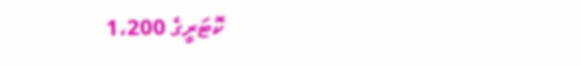ކޮޓަރީގެ 1،200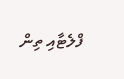ފްލެޓާއި ތިން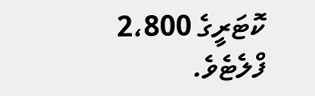ކޮޓަރީގެ 2،800 ފްލެޓެވެ.